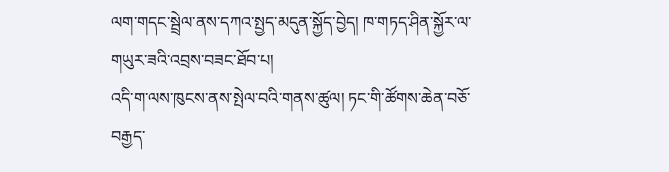ལག་གདང་སྦྲེལ་ནས་དཀའ་སྤྱད་མདུན་སྐྱོད་བྱེད། ཁ་གཏད་ཤིན་སྐྱོར་ལ་གཡུར་ཟའི་འབྲས་བཟང་ཐོབ་པ།
འདི་ག་ལས་ཁུངས་ནས་སྤེལ་བའི་གནས་ཚུལ། ཏང་གི་ཚོགས་ཆེན་བཅོ་བརྒྱད་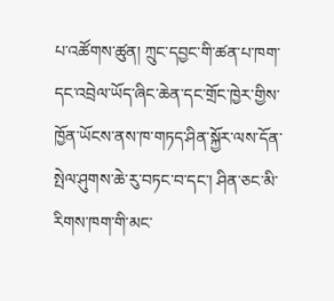པ་འཚོགས་ཚུན། ཀྲུང་དབྱང་གི་ཚན་པ་ཁག་དང་འབྲེལ་ཡོད་ཞིང་ཆེན་དང་གྲོང་ཁྱེར་གྱིས་ཁྱོན་ཡོངས་ནས་ཁ་གཏད་ཤིན་སྐྱོར་ལས་དོན་སྤེལ་ཤུགས་ཆེ་རུ་བཏང་བ་དང་། ཤིན་ཅང་མི་རིགས་ཁག་གི་མང་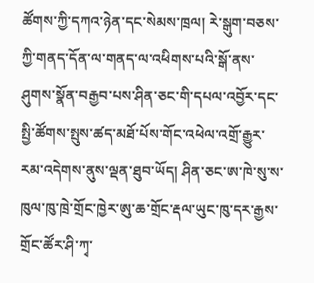ཚོགས་ཀྱི་དཀའ་ཉེན་དང་སེམས་ཁྲལ། རེ་སྒུག་བཅས་ཀྱི་གནད་དོན་ལ་གནད་ལ་འཕིགས་པའི་སྒོ་ནས་ཤུགས་སྣོན་བརྒྱབ་པས་ཤིན་ཅང་གི་དཔལ་འབྱོར་དང་སྤྱི་ཚོགས་སྤུས་ཚད་མཐོ་པོས་གོང་འཕེལ་འགྲོ་རྒྱུར་རམ་འདེགས་ནུས་ལྡན་ཐུབ་ཡོད། ཤིན་ཅང་ཨ་ཁེ་སུ་ས་ཁུལ་ཁུ་ཁྲེ་གྲོང་ཁྱེར་ཨུ་ཆ་གྲོང་རྡལ་ཡུང་ཁུ་དར་རྒྱས་གྲོང་ཚོར་ཤི་ཀྭ་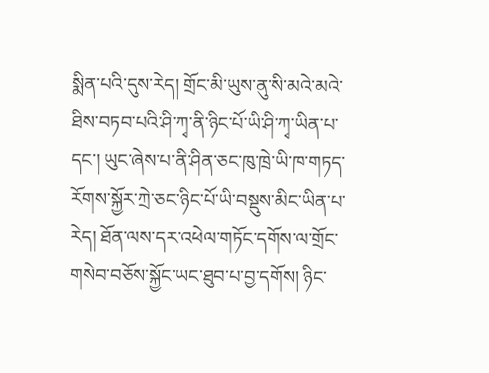སྨིན་པའི་དུས་རེད། གྲོང་མི་ཡུས་ནུ་སི་མའེ་མའེ་ཐིས་བཏབ་པའི་ཤི་ཀྭ་ནི་ཉིང་པོ་ཡི་ཤི་ཀྭ་ཡིན་པ་དང་། ཡུང་ཞེས་པ་ནི་ཤིན་ཅང་ཁུ་ཁྲེ་ཡི་ཁ་གཏད་རོགས་སྐྱོར་ཀྲེ་ཅང་ཉིང་པོ་ཡི་བསྡུས་མིང་ཡིན་པ་རེད། ཐོན་ལས་དར་འཕེལ་གཏོང་དགོས་ལ་གྲོང་གསེབ་བཅོས་སྐྱོང་ཡང་ཐུབ་པ་བྱ་དགོས། ཉིང་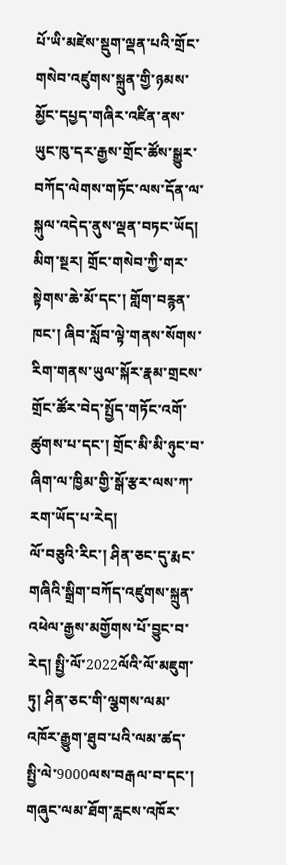པོ་ཡི་མཛེས་སྡུག་ལྡན་པའི་གྲོང་གསེབ་འཛུགས་སྐྲུན་གྱི་ཉམས་མྱོང་དཔྱད་གཞིར་འཛིན་ནས་ཡུང་ཁུ་དར་རྒྱས་གྲོང་ཚོས་སྒྱུར་བཀོད་ལེགས་གཏོང་ལས་དོན་ལ་སྐུལ་འདེད་ནུས་ལྡན་བཏང་ཡོད། མིག་སྔར། གྲོང་གསེབ་ཀྱི་གར་སྟེགས་ཆེ་མོ་དང་། གློག་བརྙན་ཁང་། ཞིབ་སློབ་ལྟེ་གནས་སོགས་རིག་གནས་ཡུལ་སྐོར་རྣམ་གྲངས་གྲོང་ཚོར་བེད་སྤྱོད་གཏོང་འགོ་ཚུགས་པ་དང་། གྲོང་མི་མི་ཉུང་བ་ཞིག་ལ་ཁྱིམ་གྱི་སྒོ་རྩར་ལས་ཀ་རག་ཡོད་པ་རེད།
ལོ་བཅུའི་རིང་། ཤིན་ཅང་དུ་རྨང་གཞིའི་སྒྲིག་བཀོད་འཛུགས་སྐྲུན་འཕེལ་རྒྱས་མགྱོགས་པོ་བྱུང་བ་རེད། སྤྱི་ལོ་2022ལོའི་ལོ་མཇུག་ཏུ། ཤིན་ཅང་གི་ལྕགས་ལམ་འཁོར་རྒྱུག་ཐུབ་པའི་ལམ་ཚད་སྤྱི་ལེ་9000ལས་བརྒལ་བ་དང་། གཞུང་ལམ་ཐོག་རླངས་འཁོར་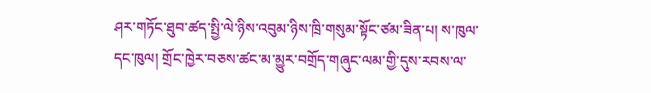ཤར་གཏོང་ཐུབ་ཚད་སྤྱི་ལེ་ཉིས་འབུམ་ཉིས་ཁྲི་གསུམ་སྟོང་ཙམ་ཟིན་པ། ས་ཁུལ་དང་ཁུལ། གྲོང་ཁྱེར་བཅས་ཚང་མ་མྱུར་བགྲོད་གཞུང་ལམ་གྱི་དུས་རབས་ལ་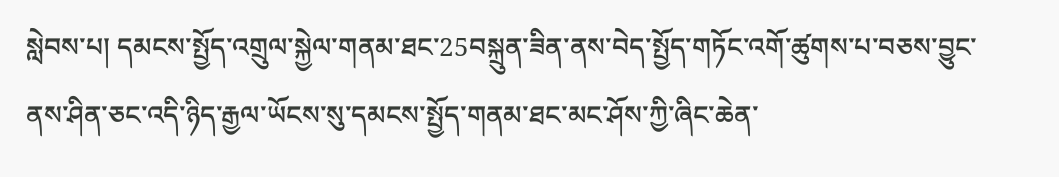སླེབས་པ། དམངས་སྤྱོད་འགྲུལ་སྐྱེལ་གནམ་ཐང་25བསྐྲུན་ཟིན་ནས་བེད་སྤྱོད་གཏོང་འགོ་ཚུགས་པ་བཅས་བྱུང་ནས་ཤིན་ཅང་འདི་ཉིད་རྒྱལ་ཡོངས་སུ་དམངས་སྤྱོད་གནམ་ཐང་མང་ཤོས་ཀྱི་ཞིང་ཆེན་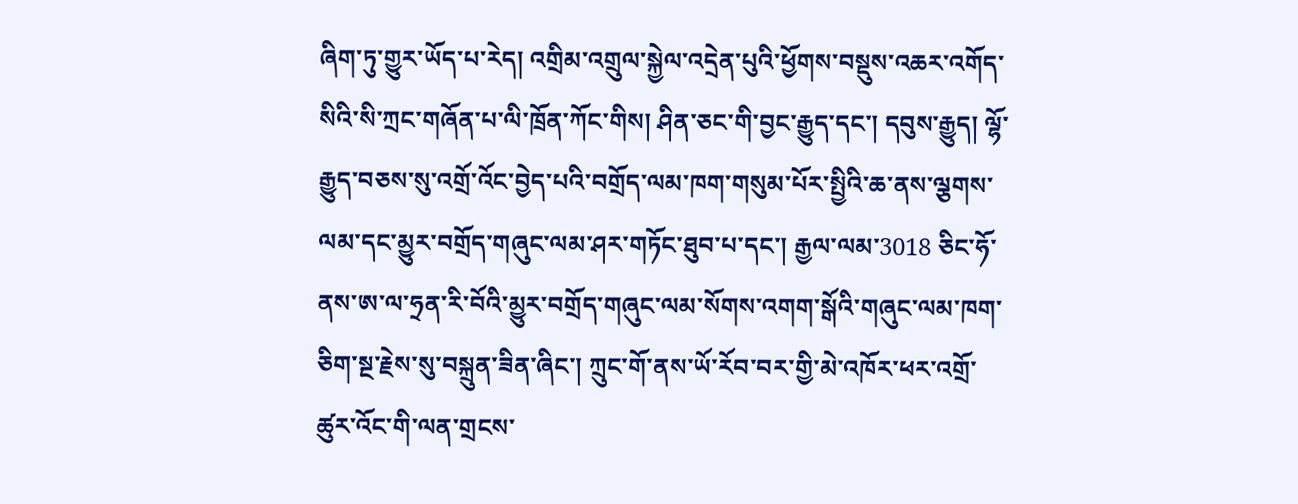ཞིག་ཏུ་གྱུར་ཡོད་པ་རེད། འགྲིམ་འགྲུལ་སྐྱེལ་འདྲེན་པུའི་ཕྱོགས་བསྡུས་འཆར་འགོད་སིའི་སི་ཀྲང་གཞོན་པ་ལི་ཁྲོན་ཀོང་གིས། ཤིན་ཅང་གི་བྱང་རྒྱུད་དང་། དབུས་རྒྱུད། ལྷོ་རྒྱུད་བཅས་སུ་འགྲོ་འོང་བྱེད་པའི་བགྲོད་ལམ་ཁག་གསུམ་པོར་སྤྱིའི་ཆ་ནས་ལྕགས་ལམ་དང་མྱུར་བགྲོད་གཞུང་ལམ་ཤར་གཏོང་ཐུབ་པ་དང་། རྒྱལ་ལམ་3018 ཅིང་ཧོ་ནས་ཨ་ལ་ཧྲན་རི་བོའི་མྱུར་བགྲོད་གཞུང་ལམ་སོགས་འགག་སྒོའི་གཞུང་ལམ་ཁག་ཅིག་སྔ་རྗེས་སུ་བསྐྲུན་ཟིན་ཞིང་། ཀྲུང་གོ་ནས་ཡོ་རོབ་བར་གྱི་མེ་འཁོར་ཕར་འགྲོ་ཚུར་འོང་གི་ལན་གྲངས་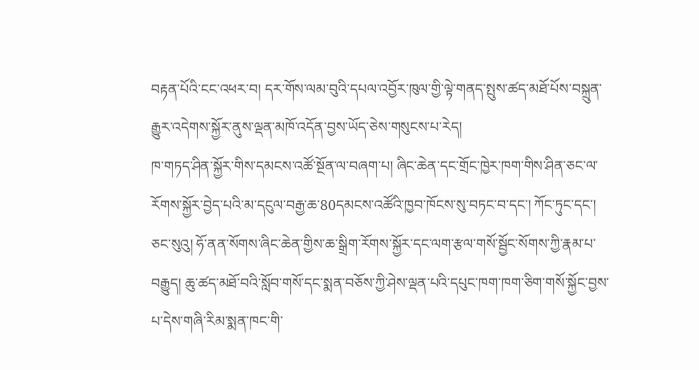བརྟན་པོའི་ངང་འཕར་བ། དར་གོས་ལམ་བུའི་དཔལ་འབྱོར་ཁུལ་གྱི་ལྟེ་གནད་སྤུས་ཚད་མཐོ་པོས་བསྐྲུན་རྒྱུར་འདེགས་སྐྱོར་ནུས་ལྡན་མཁོ་འདོན་བྱས་ཡོད་ཅེས་གསུངས་པ་རེད།
ཁ་གཏད་ཤིན་སྐྱོར་གིས་དམངས་འཚོ་སྔོན་ལ་བཞག་པ། ཞིང་ཆེན་དང་གྲོང་ཁྱེར་ཁག་གིས་ཤིན་ཅང་ལ་རོགས་སྐྱོར་བྱེད་པའི་མ་དངུལ་བརྒྱ་ཆ་80དམངས་འཚོའི་ཁྱབ་ཁོངས་སུ་བཏང་བ་དང་། ཀོང་ཏུང་དང་། ཅང་སུའུ། ཧོ་ནན་སོགས་ཞིང་ཆེན་གྱིས་ཆ་སྒྲིག་རོགས་སྐྱོར་དང་ལག་རྩལ་གསོ་སྦྱོང་སོགས་ཀྱི་རྣམ་པ་བརྒྱུད། ཆུ་ཚད་མཐོ་བའི་སློབ་གསོ་དང་སྨན་བཅོས་ཀྱི་ཤེས་ལྡན་པའི་དཔུང་ཁག་ཁག་ཅིག་གསོ་སྐྱོང་བྱས་པ་དེས་གཞི་རིམ་སྨན་ཁང་གི་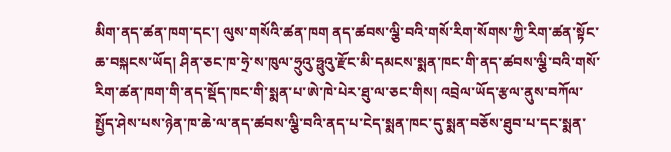མིག་ནད་ཚན་ཁག་དང་། ལུས་གསོའི་ཚན་ཁག ནད་ཚབས་ལྕི་བའི་གསོ་རིག་སོགས་ཀྱི་རིག་ཚན་སྟོང་ཆ་བསྐངས་ཡོད། ཤིན་ཅང་ཁ་ཧྲེ་ས་ཁུལ་ཧྲུའུ་ཧྥུའུ་རྫོང་མི་དམངས་སྨན་ཁང་གི་ནད་ཚབས་ལྕི་བའི་གསོ་རིག་ཚན་ཁག་གི་ནད་སྡོད་ཁང་གི་སྨན་པ་ཨེ་ཁེ་པེར་ཐུ་ལ་ཅང་གིས། འབྲེལ་ཡོད་རྩལ་ནུས་བཀོལ་སྤྱོད་ཤེས་པས་ཉེན་ཁ་ཆེ་ལ་ནད་ཚབས་ལྕི་བའི་ནད་པ་ངེད་སྨན་ཁང་དུ་སྨན་བཅོས་ཐུབ་པ་དང་སྨན་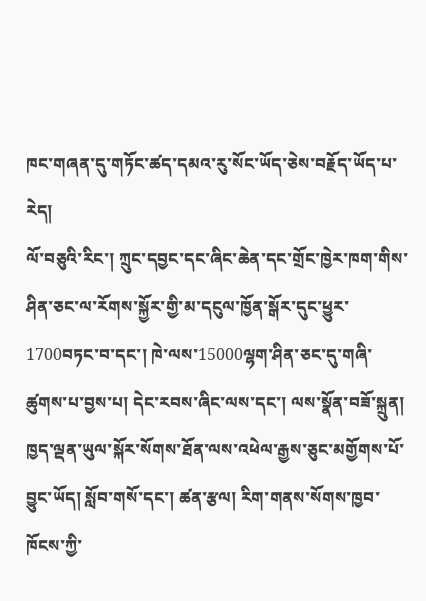ཁང་གཞན་དུ་གཏོང་ཚད་དམའ་རུ་སོང་ཡོད་ཅེས་བརྗོད་ཡོད་པ་རེད།
ལོ་བཅུའི་རིང་། ཀྲུང་དབྱང་དང་ཞིང་ཆེན་དང་གྲོང་ཁྱེར་ཁག་གིས་ཤིན་ཅང་ལ་རོགས་སྐྱོར་གྱི་མ་དངུལ་ཁྱོན་སྒོར་དུང་ཕྱུར་1700བཏང་བ་དང་། ཁེ་ལས་15000ལྷག་ཤིན་ཅང་དུ་གཞི་ཚུགས་པ་བྱས་པ། དེང་རབས་ཞིང་ལས་དང་། ལས་སྣོན་བཟོ་སྐྲུན། ཁྱད་ལྡན་ཡུལ་སྐོར་སོགས་ཐོན་ལས་འཕེལ་རྒྱས་ཅུང་མགྱོགས་པོ་བྱུང་ཡོད། སློབ་གསོ་དང་། ཚན་རྩལ། རིག་གནས་སོགས་ཁྱབ་ཁོངས་ཀྱི་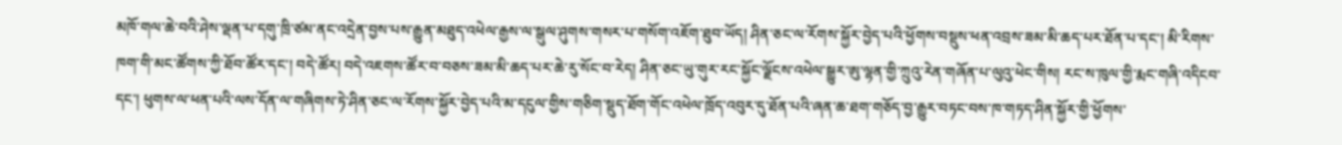མཁོ་གལ་ཆེ་བའི་ཤེས་ལྡན་པ་དགུ་ཁྲི་ཙམ་ནང་འདྲེན་བྱས་པས་རྒྱུན་མཐུད་འཕེལ་རྒྱས་ལ་སྒུལ་ཤུགས་གསར་པ་གསོག་འཇོག་ཐུབ་ཡོད། ཤིན་ཅང་ལ་རོགས་སྐྱོར་བྱེད་པའི་ཕྱོགས་བསྡུས་ཕན་འབྲས་ཟམ་མི་ཆད་པར་ཐོན་པ་དང་། མི་རིགས་ཁག་གི་མང་ཚོགས་ཀྱི་ཐོབ་ཚོར་དང་། བདེ་ཚོར། བདེ་འཇགས་ཚོར་བ་བཅས་ཟམ་མི་ཆད་པར་ཆེ་རུ་སོང་བ་རེད། ཤིན་ཅང་ཡུ་གུར་རང་སྐྱོང་ལྗོངས་འཕེལ་སྒྱུར་ཨུ་ལྷན་གྱི་ཀྲུའུ་རེན་གཞོན་པ་ལུའུ་ཕེང་གིས། རང་ས་ཁུལ་གྱི་རྨང་གཞི་འདིངབ་དང་། ཕུགས་ལ་ཕན་པའི་ལས་དོན་ལ་གཞིགས་ཏེ་ཤིན་ཅང་ལ་རོགས་སྐྱོར་བྱེད་པའི་མ་དངུལ་གྱིས་གཅིག་སྡུད་ཐོག་གོང་འཕེལ་ཁྲོད་འབུར་དུ་ཐོན་པའི་ཞན་ཆ་ཐག་གཅོད་བྱ་རྒྱུར་བཏང་བས་ཁ་གཏད་ཤིན་སྐྱོར་གྱི་ཕྱོགས་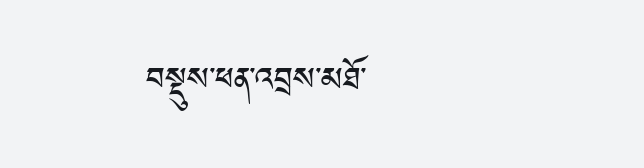བསྡུས་ཕན་འབྲས་མཐོ་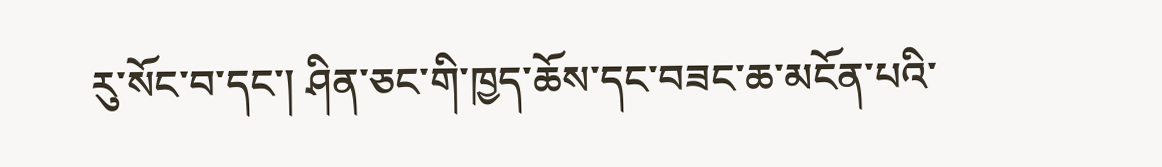རུ་སོང་བ་དང་། ཤིན་ཅང་གི་ཁྱད་ཆོས་དང་བཟང་ཆ་མངོན་པའི་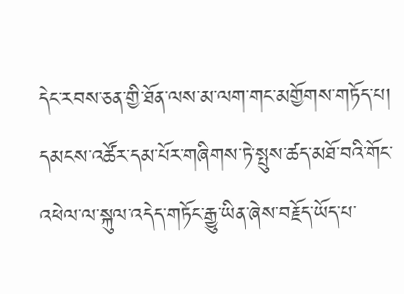དེང་རབས་ཅན་གྱི་ཐོན་ལས་མ་ལག་གང་མགྱོགས་གཏོད་པ། དམངས་འཚོར་དམ་པོར་གཞིགས་ཏེ་སྤུས་ཚད་མཐོ་བའི་གོང་འཕེལ་ལ་སྐུལ་འདེད་གཏོང་རྒྱུ་ཡིན་ཞེས་བརྗོད་ཡོད་པ་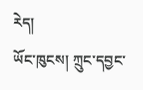རེད།
ཡོང་ཁུངས། ཀྲུང་དབྱང་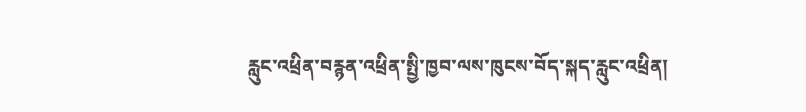རླུང་འཕྲིན་བརྙན་འཕྲིན་སྤྱི་ཁྱབ་ལས་ཁུངས་བོད་སྐད་རླུང་འཕྲིན།